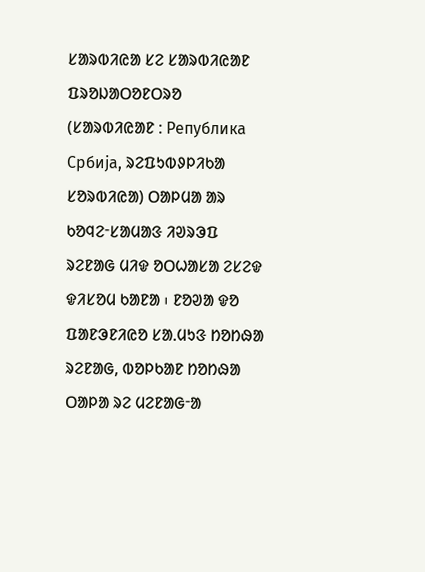ᱥᱟᱨᱵᱤᱭᱟ ᱥᱮ ᱥᱟᱨᱵᱤᱭᱟᱱ ᱯᱨᱚᱡᱟᱛᱚᱱᱛᱨᱚ (ᱥᱟᱨᱵᱤᱭᱟᱱ : Република Србија, ᱨᱮᱯᱩᱵᱽᱞᱤᱠᱟ ᱥᱚᱨᱵᱤᱭᱟ) ᱛᱟᱞᱢᱟ ᱟᱨ ᱠᱚᱧᱮᱼᱥᱟᱢᱟᱝ ᱤᱣᱨᱳᱯ ᱨᱮᱱᱟᱜ ᱢᱤᱫ ᱚᱛᱦᱟᱥᱟ ᱮᱥᱮᱫ ᱫᱤᱥᱚᱢ ᱠᱟᱱᱟ ᱾ ᱱᱚᱣᱟ ᱫᱚ ᱯᱟᱱᱳᱱᱤᱭᱚ ᱥᱟᱹᱢᱩᱝ ᱴᱚᱴᱷᱟ ᱨᱮᱱᱟᱜ, ᱵᱚᱞᱠᱟᱱ ᱴᱚᱴᱷᱟ ᱛᱟᱞᱟ ᱨᱮ ᱢᱮᱱᱟᱜᱼᱟ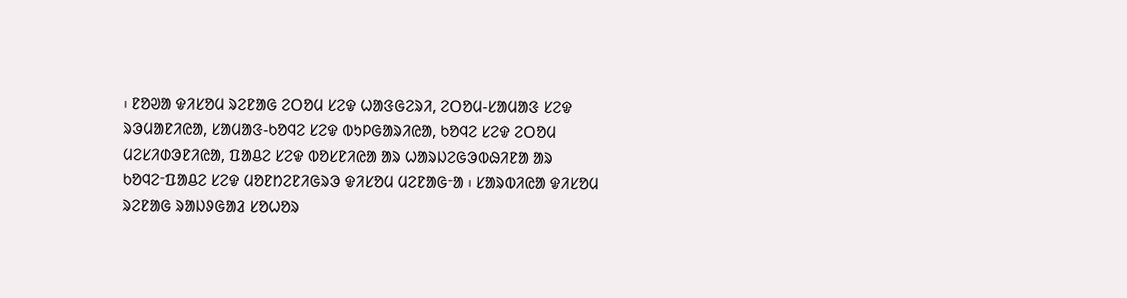᱾ ᱱᱚᱣᱟ ᱫᱤᱥᱚᱢ ᱨᱮᱱᱟᱜ ᱮᱛᱚᱢ ᱥᱮᱫ ᱦᱟᱝᱜᱮᱨᱤ, ᱮᱛᱚᱢ-ᱥᱟᱢᱟᱝ ᱥᱮᱫ ᱨᱳᱢᱟᱱᱤᱭᱟ, ᱥᱟᱢᱟᱝ-ᱠᱚᱧᱮ ᱥᱮᱫ ᱵᱩᱞᱜᱟᱨᱤᱭᱟ, ᱠᱚᱧᱮ ᱥᱮᱫ ᱮᱛᱚᱢ ᱢᱮᱥᱤᱰᱳᱱᱤᱭᱟ, ᱯᱟᱪᱮ ᱥᱮᱫ ᱵᱚᱥᱱᱤᱭᱟ ᱟᱨ ᱦᱟᱨᱡᱮᱜᱳᱵᱷᱤᱱᱟ ᱟᱨ ᱠᱚᱧᱮᱼᱯᱟᱪᱮ ᱥᱮᱫ ᱢᱚᱱᱴᱮᱱᱤᱜᱨᱳ ᱫᱤᱥᱚᱢ ᱢᱮᱱᱟᱜᱼᱟ ᱾ ᱥᱟᱨᱵᱤᱭᱟ ᱫᱤᱥᱚᱢ ᱨᱮᱱᱟᱜ ᱨᱟᱡᱽᱜᱟᱲ ᱥᱚᱦᱚᱨ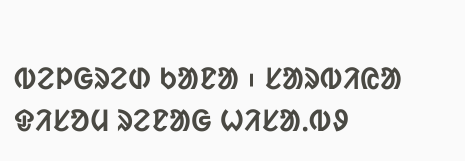ᱵᱮᱞᱜᱨᱮᱰ ᱠᱟᱱᱟ ᱾ ᱥᱟᱨᱵᱤᱭᱟ ᱫᱤᱥᱚᱢ ᱨᱮᱱᱟᱜ ᱦᱤᱥᱟᱹᱵᱽ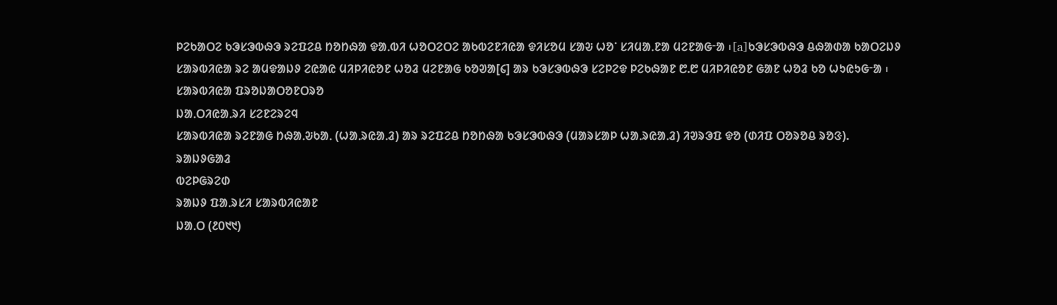ᱞᱮᱠᱟᱛᱮ ᱠᱳᱥᱳᱵᱷᱳ ᱨᱮᱯᱮᱪ ᱴᱚᱴᱷᱟ ᱫᱟᱹᱵᱤ ᱦᱚᱛᱮᱛᱮ ᱟᱠᱵᱮᱱᱤᱭᱟ ᱫᱤᱥᱚᱢ ᱥᱟᱶ ᱦᱚᱸ ᱥᱤᱢᱟᱹᱱᱟ ᱢᱮᱱᱟᱜᱼᱟ ᱾[a]ᱠᱳᱥᱳᱵᱷᱳ ᱪᱷᱟᱰᱟ ᱠᱟᱛᱮᱡᱽ ᱥᱟᱨᱵᱤᱭᱟ ᱨᱮ ᱟᱢᱫᱟᱡᱽ ᱮᱭᱟᱭ ᱢᱤᱞᱤᱭᱚᱱ ᱦᱚᱲ ᱢᱮᱱᱟᱜ ᱠᱚᱣᱟ[᱔] ᱟᱨ ᱠᱳᱥᱳᱵᱷᱳ ᱥᱮᱞᱮᱫ ᱞᱮᱠᱷᱟᱱ ᱘.᱘ ᱢᱤᱞᱤᱭᱚᱱ ᱜᱟᱱ ᱦᱚᱲ ᱠᱚ ᱦᱩᱭᱩᱜᱼᱟ ᱾
ᱥᱟᱨᱵᱤᱭᱟ ᱯᱨᱚᱡᱟᱛᱚᱱᱛᱨᱚ
ᱡᱟᱹᱛᱤᱭᱟᱹᱨᱤ ᱥᱮᱱᱮᱨᱮᱧ
ᱥᱟᱨᱵᱤᱭᱟ ᱨᱮᱱᱟᱜ ᱴᱷᱟᱹᱶᱠᱟᱹ (ᱦᱟᱹᱨᱭᱟᱹᱲ) ᱟᱨ ᱨᱮᱯᱮᱪ ᱴᱚᱴᱷᱟ ᱠᱳᱥᱳᱵᱷᱳ (ᱢᱟᱨᱥᱟᱞ ᱦᱟᱹᱨᱭᱟᱹᱲ) ᱤᱣᱨᱳᱯ ᱫᱚ (ᱰᱤᱯ ᱛᱚᱨᱚᱪ ᱨᱚᱝ).
ᱨᱟᱡᱽᱜᱟᱲ
ᱵᱮᱞᱜᱨᱮᱰ
ᱨᱟᱡᱽ ᱯᱟᱹᱨᱥᱤ ᱥᱟᱨᱵᱤᱭᱟᱱ
ᱡᱟᱹᱛ (᱒᱐᱑᱑)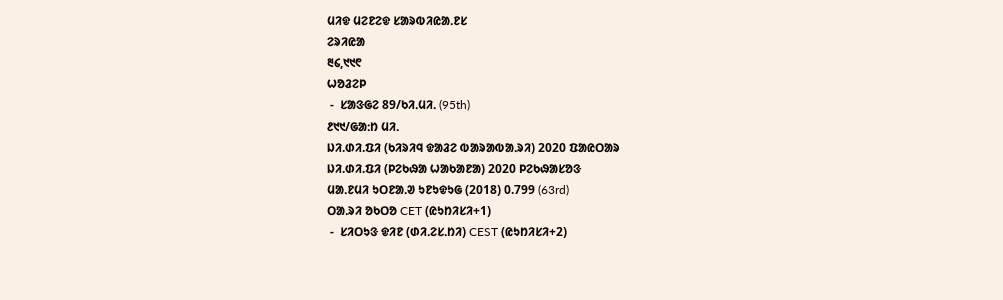ᱢᱤᱫ ᱢᱮᱱᱮᱫ ᱥᱟᱨᱵᱤᱭᱟᱹᱱᱥ
ᱮᱨᱤᱭᱟ
᱓᱔,᱑᱑᱖
ᱦᱚᱲᱮᱞ
 -  ᱥᱟᱝᱜᱮ 89/ᱠᱤᱹᱢᱤᱹ (95th)
᱒᱑᱑/ᱜᱟᱺᱴ ᱢᱤᱹ
ᱡᱤ.ᱰᱤ.ᱯᱤ (ᱠᱤᱨᱤᱧ ᱫᱟᱲᱮ ᱵᱟᱨᱟᱵᱟᱹᱨᱤ) 2020 ᱯᱟᱭᱛᱟᱨ
ᱡᱤ.ᱰᱤ.ᱯᱤ (ᱞᱮᱠᱷᱟ ᱦᱟᱠᱟᱱᱟ) 2020 ᱞᱮᱠᱷᱟᱥᱚᱝ
ᱢᱟᱹᱱᱢᱤ ᱩᱛᱱᱟᱹᱣ ᱩᱱᱩᱫᱩᱜ (2018) 0.799 (63rd)
ᱛᱟᱹᱨᱤ ᱚᱠᱛᱚ CET (ᱭᱩᱴᱤᱥᱤ+1)
 -  ᱥᱤᱛᱩᱝ ᱫᱤᱱ (ᱰᱤᱹᱮᱥᱹᱴᱤ) CEST (ᱭᱩᱴᱤᱥᱤ+2)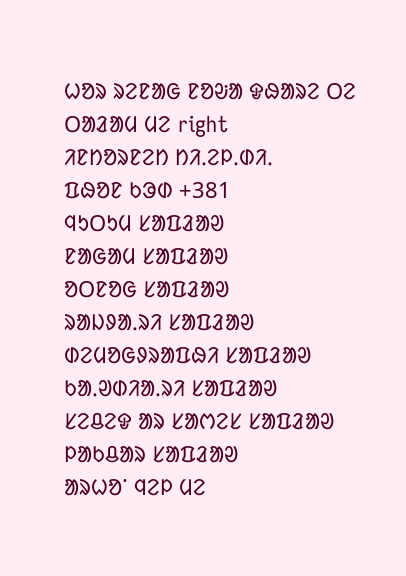ᱦᱚᱨ ᱨᱮᱱᱟᱜ ᱱᱚᱶᱟ ᱫᱷᱟᱨᱮ ᱛᱮ ᱛᱟᱲᱟᱢ ᱢᱮ right
ᱤᱱᱴᱚᱨᱱᱮᱴ ᱴᱤᱹᱮᱞᱹᱰᱤᱹ
ᱯᱷᱚᱱ ᱠᱳᱰ +381
ᱧᱩᱛᱩᱢ ᱥᱟᱯᱲᱟᱣ
ᱱᱟᱜᱟᱢ ᱥᱟᱯᱲᱟᱣ
ᱚᱛᱱᱚᱜ ᱥᱟᱯᱲᱟᱣ
ᱨᱟᱡᱽᱟᱹᱨᱤ ᱥᱟᱯᱲᱟᱣ
ᱰᱮᱢᱚᱜᱽᱨᱟᱯᱷᱤ ᱥᱟᱯᱲᱟᱣ
ᱠᱟᱹᱣᱰᱤᱟᱹᱨᱤ ᱥᱟᱯᱲᱟᱣ
ᱥᱮᱪᱮᱫ ᱟᱨ ᱥᱟᱬᱮᱥ ᱥᱟᱯᱲᱟᱣ
ᱞᱟᱠᱪᱟᱨ ᱥᱟᱯᱲᱟᱣ
ᱟᱨᱦᱚᱸ ᱧᱮᱞ ᱢᱮ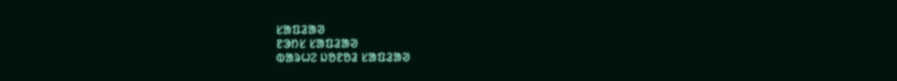ᱥᱟᱯᱲᱟᱣ
ᱱᱳᱴᱥ ᱥᱟᱯᱲᱟᱣ
ᱵᱟᱨᱦᱮ ᱡᱚᱱᱚᱲ ᱥᱟᱯᱲᱟᱣ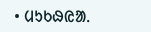• ᱢᱩᱠᱷᱭᱟᱹ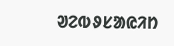ᱣᱮᱵᱽᱥᱟᱭᱤᱴ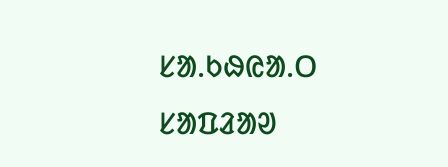ᱥᱟ.ᱠᱷᱭᱟ.ᱛ ᱥᱟᱯᱲᱟᱣ